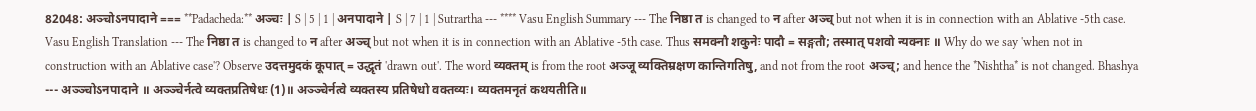82048: अञ्चोऽनपादाने === **Padacheda:** अञ्चः | S | 5 | 1 | अनपादाने | S | 7 | 1 | Sutrartha --- **** Vasu English Summary --- The निष्ठा त is changed to न after अञ्च् but not when it is in connection with an Ablative -5th case. Vasu English Translation --- The निष्ठा त is changed to न after अञ्च् but not when it is in connection with an Ablative -5th case. Thus समक्नौ शकुनेः पादौ = सङ्गतौ; तस्मात् पशवो न्यक्नाः ॥ Why do we say 'when not in construction with an Ablative case'? Observe उदत्तमुदकं कूपात् = उद्धृतं 'drawn out'. The word व्यक्तम् is from the root अञ्जू व्यक्तिम्रक्षण कान्तिगतिषु, and not from the root अञ्च्; and hence the *Nishtha* is not changed. Bhashya --- अञ्ञ्चोऽनपादाने ॥ अञ्ञ्चेर्नत्वे व्यक्तप्रतिषेधः(1)॥ अञ्ञ्चेर्नत्वे व्यक्तस्य प्रतिषेधो वक्तव्यः। व्यक्तमनृतं कथयतीति॥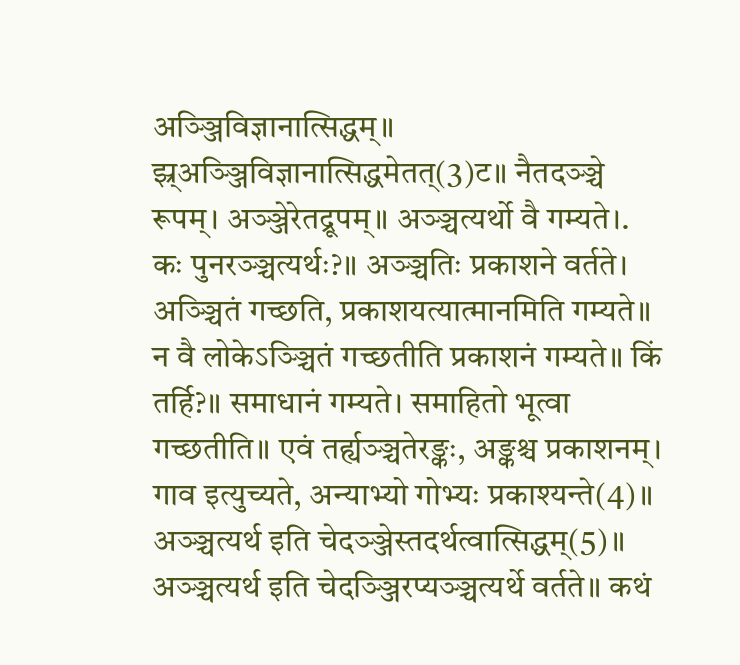अञ्ञ्जिविज्ञानात्सिद्धम्॥ झ्र्अञ्ञ्जिविज्ञानात्सिद्धमेतत्(3)ट॥ नैतदञ्ञ्चे रूपम्। अञ्ञ्जेरेतद्रूपम्॥ अञ्ञ्चत्यर्थो वै गम्यते।. कः पुनरञ्ञ्चत्यर्थः?॥ अञ्ञ्चतिः प्रकाशने वर्तते। अञ्ञ्चितं गच्छति, प्रकाशयत्यात्मानमिति गम्यते॥ न वै लोकेऽञ्ञ्चितं गच्छतीति प्रकाशनं गम्यते॥ किं तर्हि?॥ समाधानं गम्यते। समाहितो भूत्वा गच्छतीति॥ एवं तर्ह्यञ्ञ्चतेरङ्कः, अङ्कश्च प्रकाशनम्। गाव इत्युच्यते, अन्याभ्यो गोभ्यः प्रकाश्यन्ते(4)॥ अञ्ञ्चत्यर्थ इति चेदञ्ञ्जेस्तदर्थत्वात्सिद्धम्(5)॥ अञ्ञ्चत्यर्थ इति चेदञ्ञ्जिरप्यञ्ञ्चत्यर्थे वर्तते॥ कथं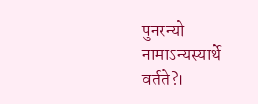पुनरन्यो नामाऽन्यस्यार्थे वर्तते?।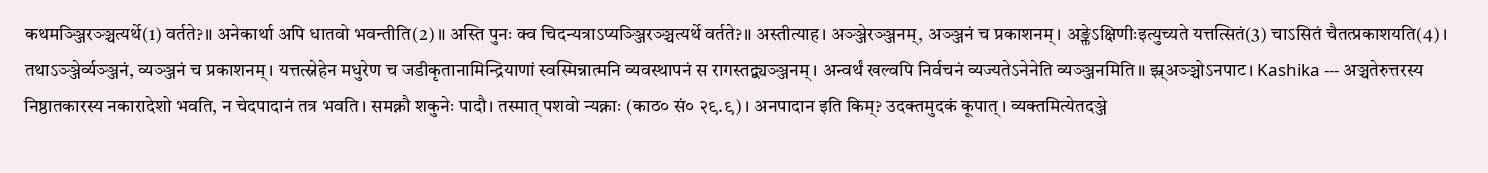कथमञ्ञ्जिरञ्ञ्चत्यर्थे(1) वर्तते?॥ अनेकार्था अपि धातवो भवन्तीति(2)॥ अस्ति पुनः क्व चिदन्यत्राऽप्यञ्ञ्जिरञ्ञ्चत्यर्थे वर्तते?॥ अस्तीत्याह। अञ्ञ्जेरञ्ञ्जनम्, अञ्ञ्जनं च प्रकाशनम्। अङ्क्तेऽक्षिणीःइत्युच्यते यत्तत्सितं(3) चाऽसितं चैतत्प्रकाशयति(4)। तथाऽञ्ञ्जेर्व्यञ्ञ्जनं, व्यञ्ञ्जनं च प्रकाशनम्। यत्तत्स्नेहेन मधुरेण च जडीकृतानामिन्द्रियाणां स्वस्मिन्नात्मनि व्यवस्थापनं स रागस्तद्व्यञ्ञ्जनम्। अन्वर्थं खल्वपि निर्वचनं व्यज्यतेऽनेनेति व्यञ्ञ्जनमिति॥ झ्र्अञ्ञ्चोऽनपाट। Kashika --- अञ्चतेरुत्तरस्य निष्ठातकारस्य नकारादेशो भवति, न चेदपादानं तत्र भवति। समक्नौ शकुनेः पादौ। तस्मात् पशवो न्यक्नाः (काठ० सं० २९.९)। अनपादान इति किम्? उदक्तमुदकं कूपात्। व्यक्तमित्येतदञ्जे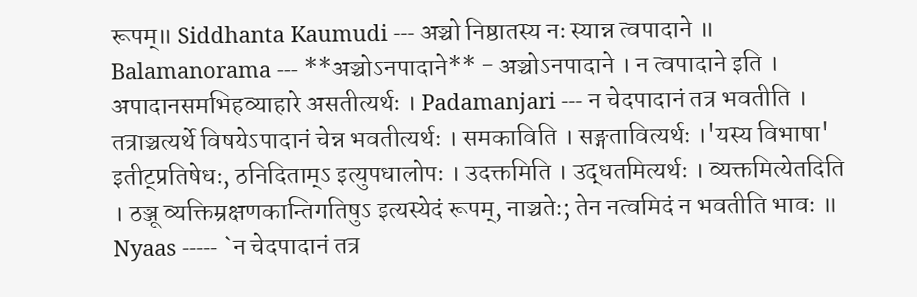रूपम्॥ Siddhanta Kaumudi --- अञ्चो निष्ठातस्य नः स्यान्न त्वपादाने ॥ Balamanorama --- **अञ्चोऽनपादाने** - अञ्चोऽनपादाने । न त्वपादाने इति । अपादानसमभिहव्याहारे असतीत्यर्थः । Padamanjari --- न चेदपादानं तत्र भवतीति । तत्राञ्चत्यर्थे विषयेऽपादानं चेन्न भवतीत्यर्थः । समकाविति । सङ्गतावित्यर्थः ।'यस्य विभाषा' इतीट्प्रतिषेधः, ठनिदिताम्ऽ इत्युपधालोपः । उदक्तमिति । उद्धतमित्यर्थः । व्यक्तमित्येतदिति । ठञ्जू व्यक्तिम्रक्षणकान्तिगतिषुऽ इत्यस्येदं रूपम्, नाञ्चतेः; तेन नत्वमिदं न भवतीति भावः ॥ Nyaas ----- `न चेदपादानं तत्र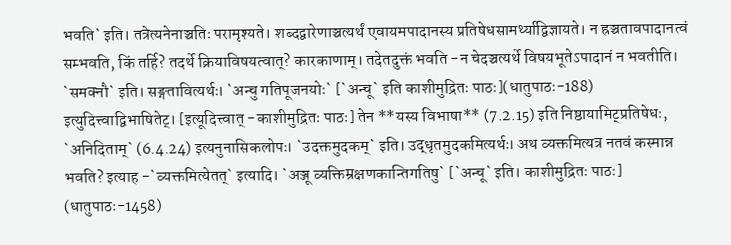भवति` इति। तत्रेत्यनेनाञ्चतिः परामृश्यते। शब्दद्वारेणाञ्चत्यर्थं एवायमपादानस्य प्रतिषेधसामर्थ्याद्विज्ञायते। न ह्रञ्चतावपादानत्वं सम्भवति, किं तर्हि? तदर्थे क्रियाविषयत्वात्? कारकाणाम्। तदेतदुक्तं भवति -न चेदञ्चत्यर्थे विषयभूतेऽपादानं न भवतीति। `समक्नौ` इति। सङ्गतावित्यर्थः। `अन्चु गतिपूजनयोः` [`अन्चू` इति काशीमुद्रितः पाठः](धातुपाठः-188) इत्युदित्त्वाद्विभाषितेट्। [इत्यूदित्त्वात् -काशीमुद्रितः पाठः] तेन **यस्य विभाषा** (7.2.15) इति निष्ठायामिट्प्रतिषेधः, `अनिदिताम्` (6.4.24) इत्यनुनासिकलोपः। `उदक्तमुदकम्` इति। उद्धृतमुदकमित्यर्थः। अथ व्यक्तमित्यत्र नतवं कस्मान्न भवति? इत्याह -`व्यक्तमित्येतत्` इत्यादि। `अञ्जू व्यक्तिम्रक्षणकान्तिगतिषु` [`अन्चू` इति। काशीमुद्रितः पाठः] (धातुपाठः-1458)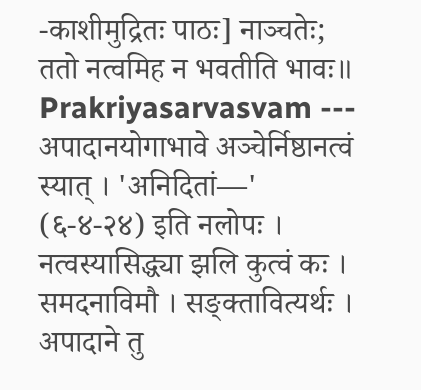-काशीमुद्रितः पाठः] नाञ्चतेः; ततो नत्वमिह न भवतीति भावः॥ Prakriyasarvasvam --- अपादानयोगाभावे अञ्चेर्निष्ठानत्वं स्यात् । 'अनिदितां—' (६-४-२४) इति नलोपः । नत्वस्यासिद्ध्या झलि कुत्वं कः । समदनाविमौ । सङ्क्तावित्यर्थः । अपादाने तु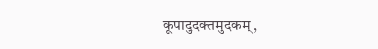कूपादुदक्तमुदकम्,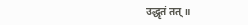उद्धृतं तत् ॥